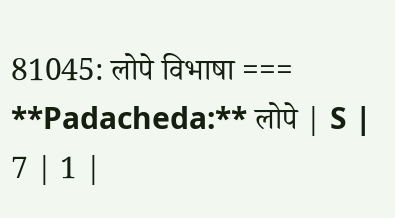81045: लोपे विभाषा === **Padacheda:** लोपे | S | 7 | 1 |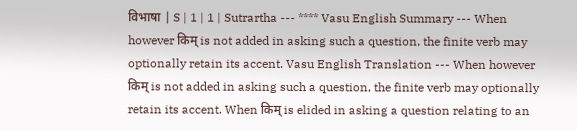विभाषा | S | 1 | 1 | Sutrartha --- **** Vasu English Summary --- When however किम् is not added in asking such a question, the finite verb may optionally retain its accent. Vasu English Translation --- When however किम् is not added in asking such a question, the finite verb may optionally retain its accent. When किम् is elided in asking a question relating to an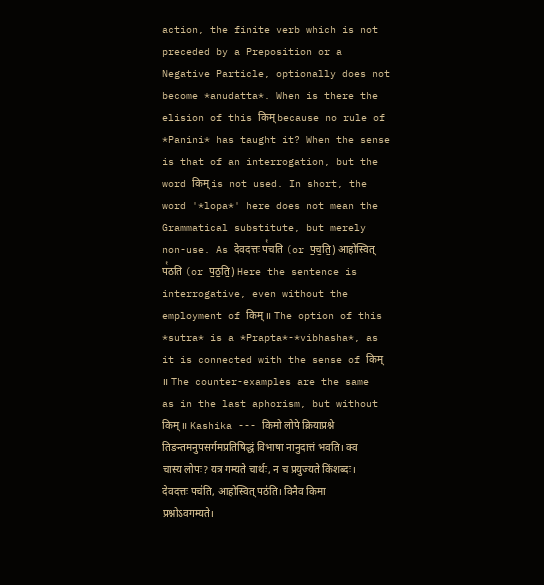action, the finite verb which is not preceded by a Preposition or a Negative Particle, optionally does not become *anudatta*. When is there the elision of this किम् because no rule of *Panini* has taught it? When the sense is that of an interrogation, but the word किम् is not used. In short, the word '*lopa*' here does not mean the Grammatical substitute, but merely non-use. As देवदत्तः प꣡चति (or प॒च॒ति॒) आहोस्वित् प꣡ठति (or प॒ठ॒ति॒) Here the sentence is interrogative, even without the employment of किम् ॥ The option of this *sutra* is a *Prapta*-*vibhasha*, as it is connected with the sense of किम् ॥ The counter-examples are the same as in the last aphorism, but without किम् ॥ Kashika --- किमो लोपे क्रियाप्रश्ने तिङन्तमनुपसर्गमप्रतिषिद्धं विभाषा नानुदात्तं भवति। क्व चास्य लोपः? यत्र गम्यते चार्थः, न च प्रयुज्यते किंशब्दः। देवदत्तः पच॑ति, आहोस्वित् पठ॑ति। विनैव किमा प्रश्नोऽवगम्यते।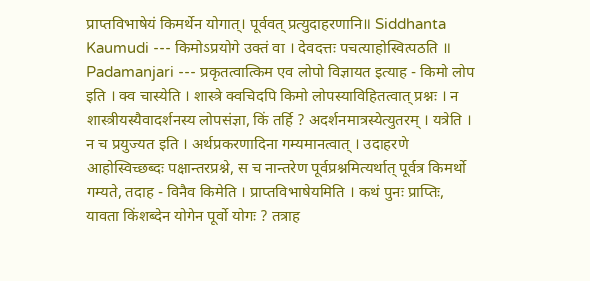प्राप्तविभाषेयं किमर्थेन योगात्। पूर्ववत् प्रत्युदाहरणानि॥ Siddhanta Kaumudi --- किमोऽप्रयोगे उक्तं वा । देवदत्तः पचत्याहोस्वित्पठति ॥ Padamanjari --- प्रकृतत्वात्किम एव लोपो विज्ञायत इत्याह - किमो लोप इति । क्व चास्येति । शास्त्रे क्वचिदपि किमो लोपस्याविहितत्वात् प्रश्नः । न शास्त्रीयस्यैवादर्शनस्य लोपसंज्ञा, किं तर्हि ? अदर्शनमात्रस्येत्युतरम् । यत्रेति । न च प्रयुज्यत इति । अर्थप्रकरणादिना गम्यमानत्वात् । उदाहरणे आहोस्विच्छब्दः पक्षान्तरप्रश्ने, स च नान्तरेण पूर्वप्रश्नमित्यर्थात् पूर्वत्र किमर्थो गम्यते, तदाह - विनैव किमेति । प्राप्तविभाषेयमिति । कथं पुनः प्राप्तिः, यावता किंशब्देन योगेन पूर्वो योगः ? तत्राह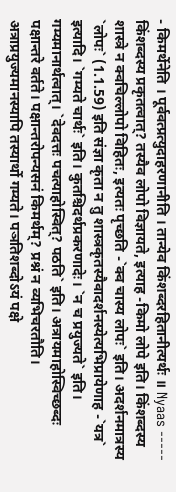- किमर्थेनेति । पूर्ववत्प्रत्युदाहरणानीति । तान्येव किंशब्दरहितानीत्यर्थः ॥ Nyaas ----- किंशब्दस्य प्रकृतत्वात्? तस्यैव लोपो विज्ञायते, इत्याह -किमो लोपे इति। किंशब्दस्य शास्त्रे न क्वचिल्लोपो विहितः, इत्यतः पृच्छति -`क्व चास्य लोपः` इति। अदर्शनमात्रस्य `लोपः` (1.1.59) इति संज्ञा कृता न तु शास्त्रकृतस्यैवादर्शनस्येत्यभिप्रायेणाह -`यत्र` इत्यादि। `गम्यते चार्थः` इति। कुतश्चिदर्थप्रकरणादेः। `न च प्रयुज्यते` इति। गम्यमानार्थत्वात्। `देवदत्तः पचत्याहोस्वित्? पठति` इति। अत्रायमाहोस्विच्छब्दः पक्षान्तरे वर्तते। पक्षान्तरोपन्यसनं किमर्थम्? प्रश्नं न व्यभिचरतौति। अत्राप्रयुज्यमानस्यापि तस्यार्थो गम्यते। पञतिशब्दोऽयं पक्षे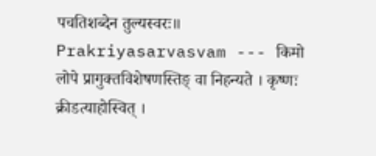पचतिशब्देन तुल्यस्वरः॥ Prakriyasarvasvam --- किमो लोपे प्रागुक्तविशेषणस्तिङ् वा निहन्यते । कृष्णः क्रीडत्याहोस्वित् ।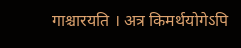गाश्चारयति । अत्र किमर्थयोगेऽपि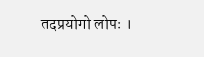तदप्रयोगो लोपः ।